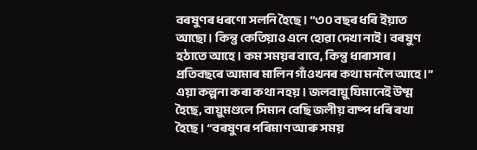বৰষুণৰ ধৰণো সলনি হৈছে। “৩০ বছৰ ধৰি ইয়াত আছো। কিন্তু কেতিয়াও এনে হোৱা দেখা নাই। বৰষুণ হঠাতে আহে। কম সময়ৰ বাবে, কিন্তু ধাৰাসাৰ। প্ৰতিবছৰে আমাৰ মালিন গাঁওখনৰ কথা মনলৈ আহে।”
এয়া কল্পনা কৰা কথা নহয়। জলবায়ু যিমানেই উষ্ম হৈছে, বায়ুমণ্ডলে সিমান বেছি জলীয় বাষ্প ধৰি ৰখা হৈছে। “বৰষুণৰ পৰিমাণ আৰু সময়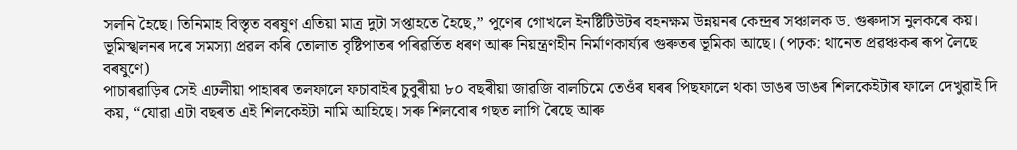সলনি হৈছে। তিনিমাহ বিস্তৃত বৰষুণ এতিয়া মাত্ৰ দুটা সপ্তাহতে হৈছে,” পুণেৰ গোখলে ইনষ্টিটিউটৰ বহনক্ষম উন্নয়নৰ কেন্দ্ৰৰ সঞ্চালক ড. গুৰুদাস নুলকৰে কয়। ভূমিস্খলনৰ দৰে সমস্যা প্ৰৱল কৰি তোলাত বৃষ্টিপাতৰ পৰিৱৰ্তিত ধৰণ আৰু নিয়ন্ত্ৰণহীন নিৰ্মাণকাৰ্য্যৰ গুৰুতৰ ভূমিকা আছে। (পঢ়ক: থানেত প্ৰৱঞ্চকৰ ৰূপ লৈছে বৰষুণে)
পাচাৰৱাড়িৰ সেই এঢলীয়া পাহাৰৰ তলফালে ফচাবাইৰ চুবুৰীয়া ৮০ বছৰীয়া জাৱজি বালচিমে তেওঁৰ ঘৰৰ পিছফালে থকা ডাঙৰ ডাঙৰ শিলকেইটাৰ ফালে দেখুৱাই দি কয়, “যোৱা এটা বছৰত এই শিলকেইটা নামি আহিছে। সৰু শিলবোৰ গছত লাগি ৰৈছে আৰু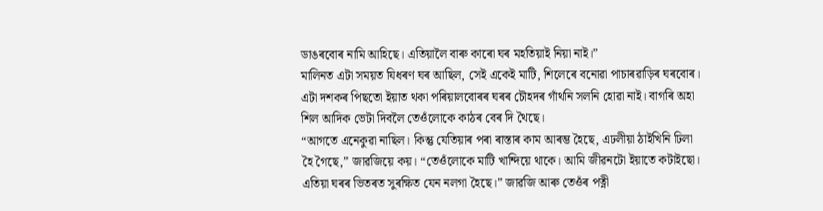ডাঙৰবোৰ নামি আহিছে। এতিয়ালৈ বাৰু কাৰো ঘৰ মহতিয়াই নিয়া নাই।”
মালিনত এটা সময়ত যিধৰণ ঘৰ আছিল, সেই একেই মাটি, শিলেৰে বনোৱা পাচাৰৱাড়িৰ ঘৰবোৰ। এটা দশকৰ পিছতো ইয়াত থকা পৰিয়ালবোৰৰ ঘৰৰ চৌহদৰ গাঁথনি সলনি হোৱা নাই। বাগৰি অহা শিল আদিক ভেটা দিবলৈ তেওঁলোকে কাঠৰ বেৰ দি থৈছে।
“আগতে এনেকুৱা নাছিল। কিন্তু যেতিয়াৰ পৰা ৰাস্তাৰ কাম আৰম্ভ হৈছে, এঢলীয়া ঠাইখিনি ঢিলা হৈ গৈছে,” জাৱজিয়ে কয়। “তেওঁলোকে মাটি খান্দিয়ে থাকে। আমি জীৱনটো ইয়াতে কটাইছো। এতিয়া ঘৰৰ ভিতৰত সুৰক্ষিত যেন নলগা হৈছে।” জাৱজি আৰু তেওঁৰ পত্নী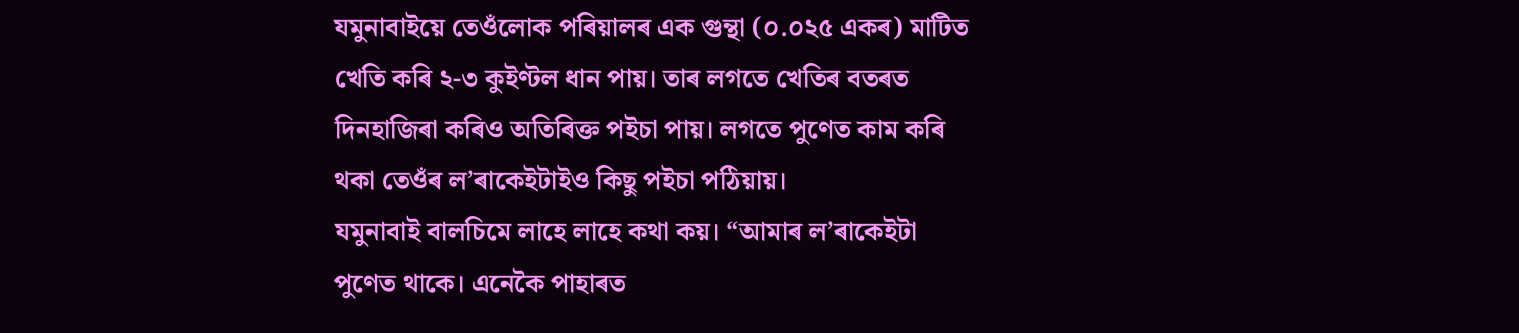যমুনাবাইয়ে তেওঁলোক পৰিয়ালৰ এক গুন্থা (০.০২৫ একৰ) মাটিত খেতি কৰি ২-৩ কুইণ্টল ধান পায়। তাৰ লগতে খেতিৰ বতৰত দিনহাজিৰা কৰিও অতিৰিক্ত পইচা পায়। লগতে পুণেত কাম কৰি থকা তেওঁৰ ল’ৰাকেইটাইও কিছু পইচা পঠিয়ায়।
যমুনাবাই বালচিমে লাহে লাহে কথা কয়। “আমাৰ ল’ৰাকেইটা পুণেত থাকে। এনেকৈ পাহাৰত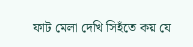ফাট মেলা দেখি সিহঁতে কয় যে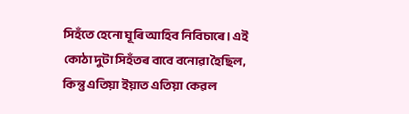সিহঁতে হেনো ঘূৰি আহিব নিবিচাৰে। এই কোঠা দুটা সিহঁতৰ বাবে বনোৱা হৈছিল, কিন্তু এতিয়া ইয়াত এতিয়া কেৱল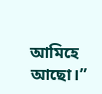আমিহে আছো।”